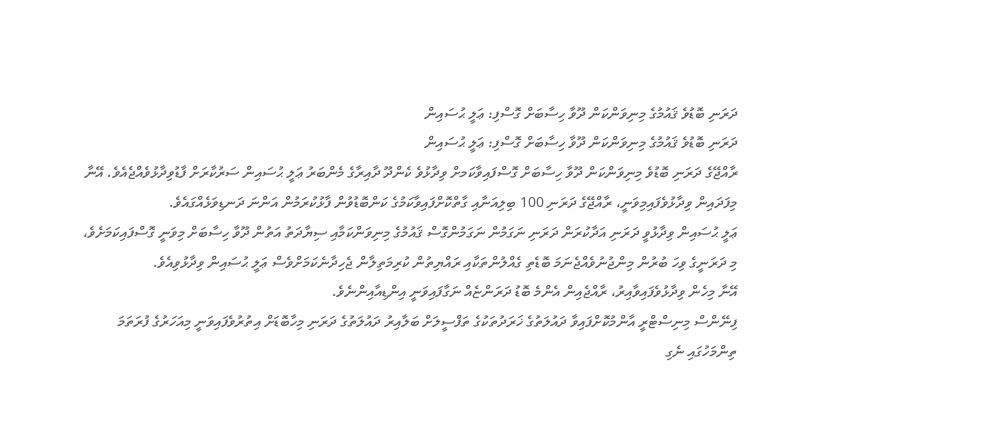ދަރަނި ބޮޑުވެ ޤައުމުގެ މިނިވަންކަން ދޫވާ ހިސާބަށް ގޮސްފި: ޢަލީ ޙުސައިން
ދަރަނި ބޮޑުވެ ޤައުމުގެ މިނިވަންކަން ދޫވާ ހިސާބަށް ގޮސްފި: ޢަލީ ޙުސައިން
ރާއްޖޭގެ ދަރަނި ބޮޑުވެ މިނިވަންކަން ދޫވާ ހިސާބަށް ގޮސްފައިވާކަމށް ވިދާޅުވެ ކެންދޫ ދާއިރާގެ މެންބަރު ޢަލީ ޙުސައިން ސަރުކާރަށް ފާޑުވިދާޅުވެއްޖެއެވެ. އޭނާ މިފަދައިން ވިދާޅުވެފައިމިވަނީ، ރާއްޖޭގެ ދަރަނި 100 ބިލިއަނާއި ގާތްކޮށްފައިވާކަމުގެ ކަންބޮޑުވުން ފާޅުކުރަމުން އަންނަ ދަނޑިވަޅެއްގައެވެ.
ޢަލީ ޙުސައިން ވިދާޅުވީ ދަރަނި އަދާކުރަން ދަރަނި ނަގަމުން ނަގަމުންގޮސް ޤައުމުގެ މިނިވަންކަމާއި ސިޔާދަތު އަތުން ދޫވާ ހިސާބަށް މިވަނީ ގޮސްފައިކަމަށެވެ، މި ދަރަނީގެ ވިހަ ބުރުން މިންޖުނުވެއްޖެނަމަ ބޮޑެތި ގެއްލުންތަކާއި ރައްޔިތުން ކުރިމަތިލާން ޖެހިދާނެކަމަށްވެސް ޢަލީ ޙުސައިން ވިދާޅުވިއެވެ.
އޭނާ މިހެން ވިދާޅުވެފައިވާއިރު، ރާއްޖެއިން އެންމެ ބޮޑު ދަރަންޏެއް ނަގާފައިވަނީ އިންޑިއާއިންނެވެ.
ފިނޭންސް މިނިސްޓްރީ އާންމުކޮށްފައިވާ ދައުލަތުގެ ޚަރަދުތަކުގެ ތަފްސީލަށް ބަލާއިރު ދައުލަތުގެ ދަރަނި މިހާބޮޑަށް އިތުރުވެފައިވަނީ މިއަހަރުގެ ފުރަތަމަ ތިންމަހުގައި ނެގި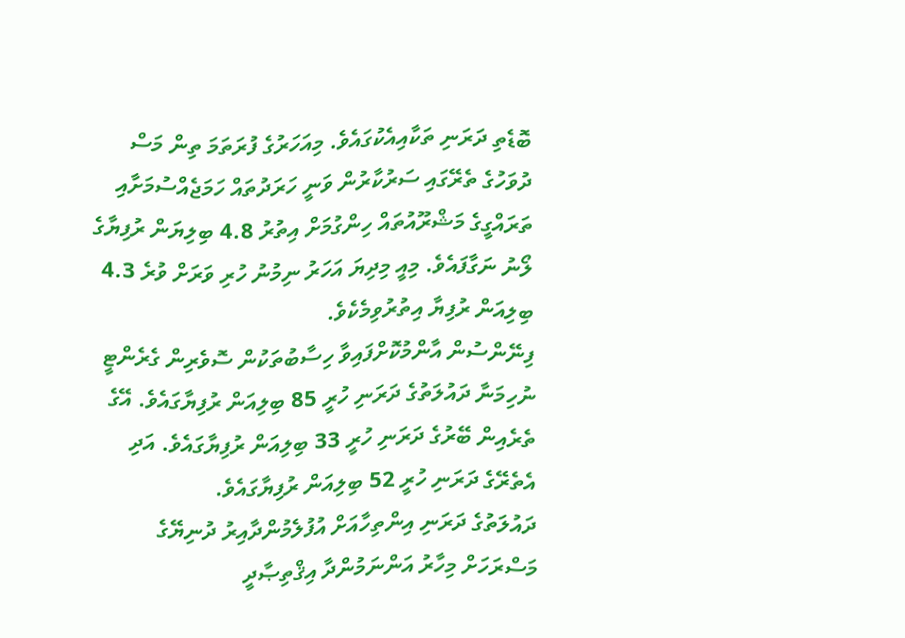ބޮޑެތި ދަރަނި ތަކާއިއެކުގައެވެ. މިއަހަރުގެ ފުރަތަމަ ތިން މަސް ދުވަހުގެ ތެރޭގައި ސަރުކާރުން ވަނީ ހަރަދުތައް ހަމަޖެއްސުމަށާއި ތަރައްގީގެ މަޝްރޫއުތައް ހިންގުމަށް އިތުރު 4.8 ބިލިޔަން ރުފިޔާގެ ލޯނު ނަގާފައެވެ. މިއީ މިދިޔަ އަހަރު ނިމުނު ހުރި ވަރަށް ވުރެ 4.3 ބިލިއަން ރުފިޔާ އިތުރުވިމެކެވެ.
ފިނޭންސުން އާންމުކޮށްފައިވާ ހިސާބުތަކުން ސޮވެރިން ގެރެންޓީ ނުހިމަނާ ދައުލަތުގެ ދަރަނި ހުރީ 85 ބިލިއަން ރުފިޔާގައެވެ. އޭގެ ތެރެއިން ބޭރުގެ ދަރަނި ހުރީ 33 ބިލިއަން ރުފިޔާގައެވެ. އަދި އެތެރޭގެ ދަރަނި ހުރީ 52 ބިލިއަން ރުފިޔާގައެވެ.
ދައުލަތުގެ ދަރަނި އިންތިހާއަށް އުފުލެމުންދާއިރު ދުނިޔޭގެ މަސްރަހަށް މިހާރު އަންނަމުންދާ އިޤްތިޞާދީ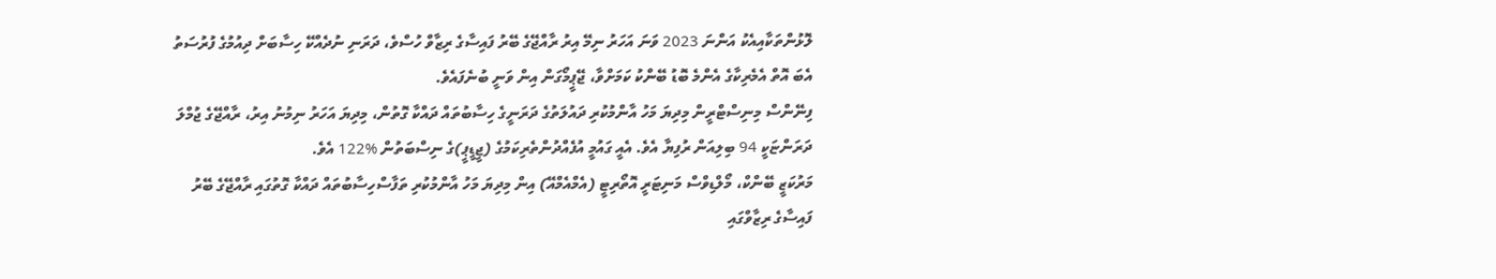ލޮޅުންތަކާއިއެކު އަންނަ 2023 ވަނަ އަހަރު ނިމޭ އިރު ރާއްޖޭގެ ބޭރު ފައިސާގެ ރިޒާވް ހުސްވެ، ދަރަނި ނުދެއްކޭ ހިސާބަށް ދިއުމުގެ ފުރުސަތު އެބަ އޮތް އެމެރިކާގެ އެންމެ ބޮޑު ބޭންކު ކަމަށްވާ، ޖޭޕީމޯގަން އިން ވަނީ ބުނެފައެވެ.
ފިނޭންސް މިނިސްޓްރީން މިދިޔަ މަހު އާންމުކުރި ދައުލަތުގެ ދަރަނީގެ ހިސާބުތައް ދައްކާ ގޮތުން، މިދިޔަ އަހަރު ނިމުނު އިރު، ރާއްޖޭގެ ޖުމްލަ ދަރަންޏަކީ 94 ބިލިއަން ރުފިޔާ އެވެ. އެއީ ގައުމީ އުފެއްދުންތެރިކަމުގެ (ޖީޑީޕީ)ގެ ނިސްބަތުން %122 އެވެ.
މަރުކަޒީ ބޭންކް، މޯލްޑިވްސް މަނިޓަރީ އޮތޯރިޓީ (އެމްއެމްއޭ) އިން މިދިޔަ މަހު އާންމުކުރި ތަފާސްހިސާބުތައް ދައްކާ ގޮތުގައި ރާއްޖޭގެ ބޭރު ފައިސާގެ ރިޒާވްގައި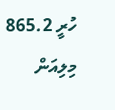ހުރީ 865.2 މިލިއަން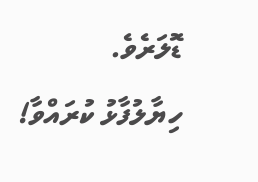ޑޮލަރެވެ.
ހިޔާލުފާޅު ކުރައްވާ!